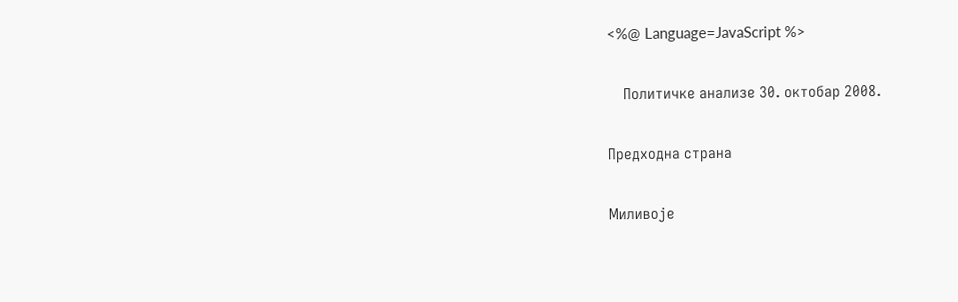<%@ Language=JavaScript %>

    Политичке анализе 30. октобар 2008.

Предходна страна

Миливоје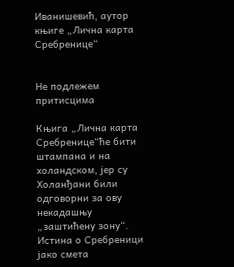Иванишевић, аутор књиге „Лична карта Сребренице“


Не подлежем притисцима

Књига „Лична карта Сребренице“ће бити штампана и на холандском, јер су Холанђани били одговорни за ову некадашњу „заштићену зону“. Истина о Сребреници јако смета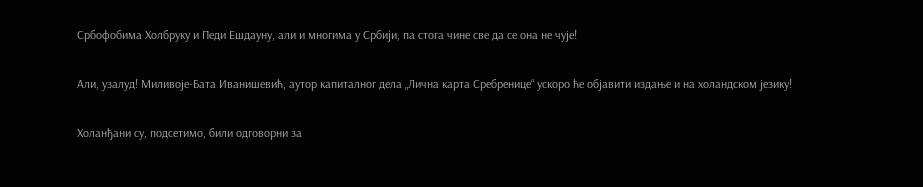Србофобима Холбруку и Педи Ешдауну, али и многима у Србији, па стога чине све да се она не чује!

Али, узалуд! Миливоје-Бата Иванишевић, аутор капиталног дела „Лична карта Сребренице“ ускоро ће објавити издање и на холандском језику!

Холанђани су, подсетимо, били одговорни за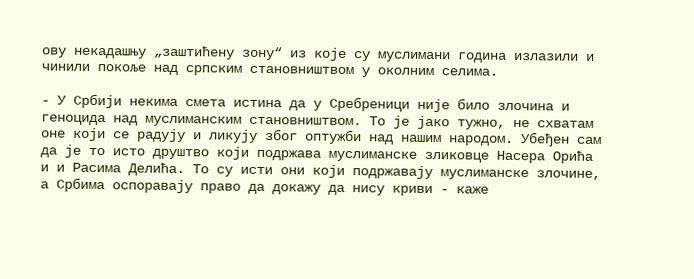ову некадашњу „заштићену зону“ из које су муслимани година излазили и чинили покоље над српским становништвом у околним селима.

- У Србији некима смета истина да у Сребреници није било злочина и геноцида над муслиманским становништвом. То је јако тужно, не схватам оне који се радују и ликују због оптужби над нашим народом. Убеђен сам да је то исто друштво који подржава муслиманске зликовце Насера Орића и и Расима Делића. То су исти они који подржавају муслиманске злочине, а Србима оспоравају право да докажу да нису криви - каже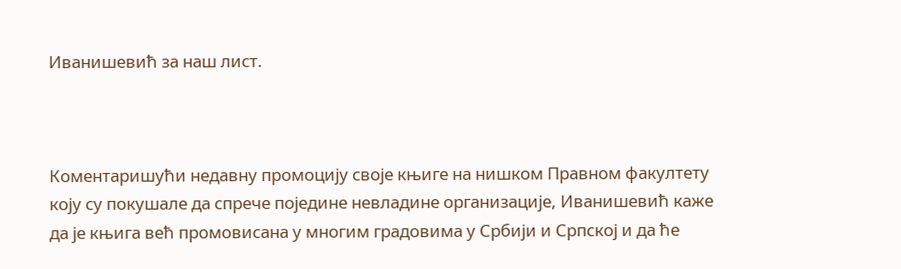Иванишевић за наш лист.



Коментаришући недавну промоцију своје књиге на нишком Правном факултету коју су покушале да спрече поједине невладине организације, Иванишевић каже да је књига већ промовисана у многим градовима у Србији и Српској и да ће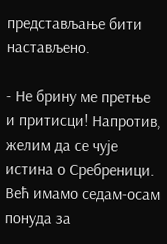представљање бити настављено.

- Не брину ме претње и притисци! Напротив, желим да се чује истина о Сребреници. Већ имамо седам-осам понуда за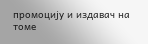промоцију и издавач на томе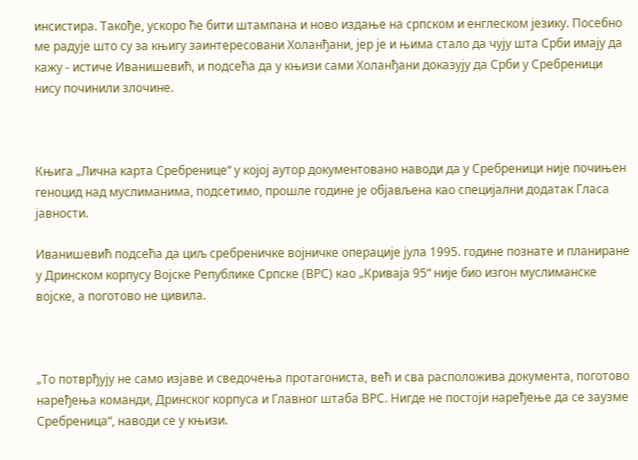инсистира. Такође, ускоро ће бити штампана и ново издање на српском и енглеском језику. Посебно ме радује што су за књигу заинтересовани Холанђани, јер је и њима стало да чују шта Срби имају да кажу - истиче Иванишевић, и подсећа да у књизи сами Холанђани доказују да Срби у Сребреници нису починили злочине.



Књига „Лична карта Сребренице“ у којој аутор документовано наводи да у Сребреници није почињен геноцид над муслиманима, подсетимо, прошле године је објављена као специјални додатак Гласа јавности.

Иванишевић подсећа да циљ сребреничке војничке операције јула 1995. године познате и планиране у Дринском корпусу Војске Републике Српске (ВРС) као „Криваја 95“ није био изгон муслиманске војске, а поготово не цивила.



„То потврђују не само изјаве и сведочења протагониста, већ и сва расположива документа, поготово наређења команди, Дринског корпуса и Главног штаба ВРС. Нигде не постоји наређење да се заузме Сребреница“, наводи се у књизи.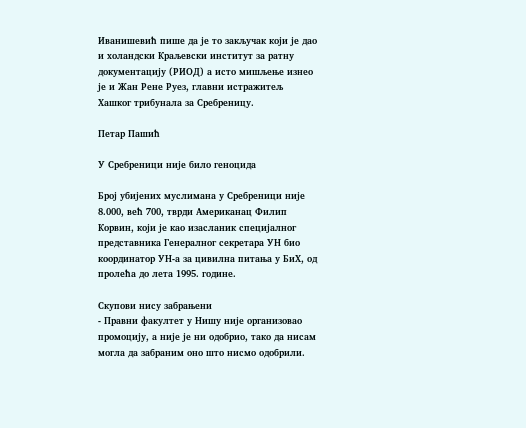Иванишевић пише да је то закључак који је дао и холандски Краљевски институт за ратну документацију (РИОД) а исто мишљење изнео је и Жан Рене Руез, главни истражитељ Хашког трибунала за Сребреницу.

Петар Пашић

У Сребреници није било геноцида

Број убијених муслимана у Сребреници није 8.000, већ 700, тврди Американац Филип Корвин, који је као изасланик специјалног представника Генералног секретара УН био координатор УН-а за цивилна питања у БиХ, од пролећа до лета 1995. године.

Скупови нису забрањени
- Правни факултет у Нишу није организовао промоцију, а није је ни одобрио, тако да нисам могла да забраним оно што нисмо одобрили.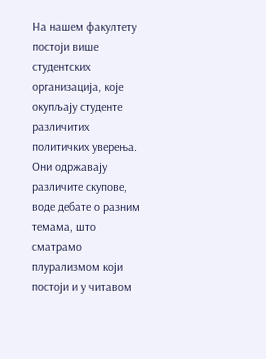На нашем факултету постоји више студентских организација, које окупљају студенте различитих политичких уверења. Они одржавају различите скупове, воде дебате о разним темама, што сматрамо плурализмом који постоји и у читавом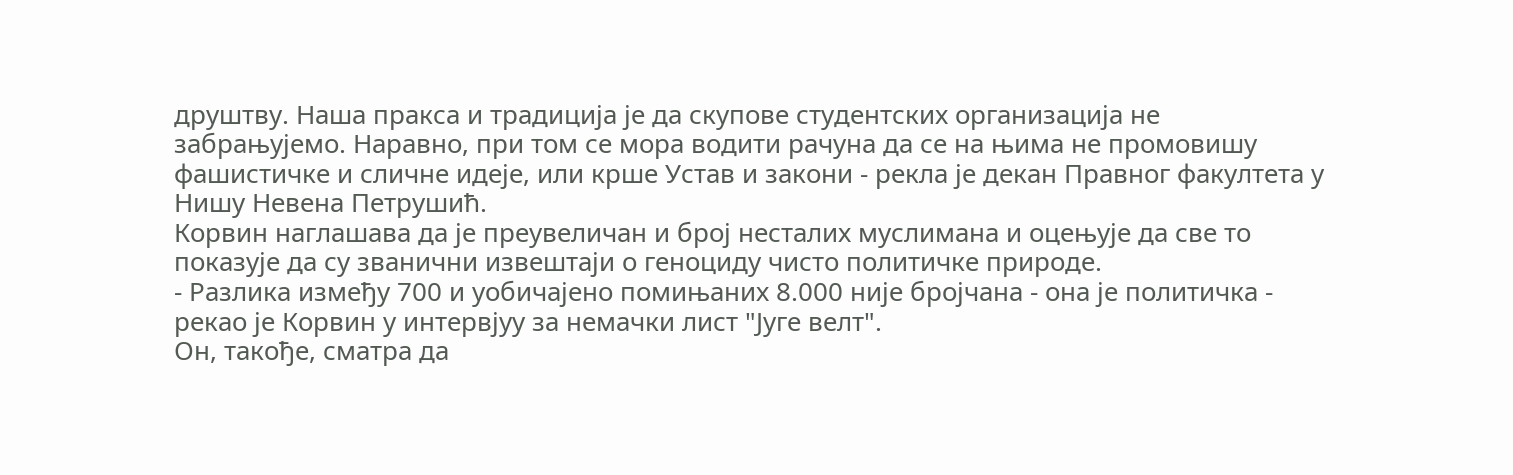друштву. Наша пракса и традиција је да скупове студентских организација не забрањујемо. Наравно, при том се мора водити рачуна да се на њима не промовишу фашистичке и сличне идеје, или крше Устав и закони - рекла је декан Правног факултета у Нишу Невена Петрушић.
Корвин наглашава да је преувеличан и број несталих муслимана и оцењује да све то показује да су званични извештаји о геноциду чисто политичке природе.
- Разлика између 700 и уобичајено помињаних 8.000 није бројчана - она је политичка - рекао је Корвин у интервјуу за немачки лист "Југе велт".
Он, такође, сматра да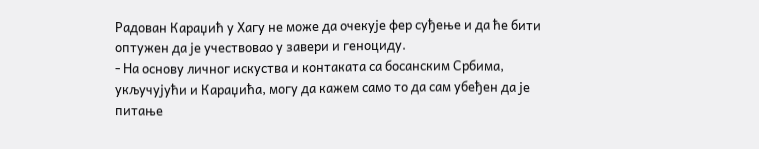Радован Караџић у Хагу не може да очекује фер суђење и да ће бити оптужен да је учествовао у завери и геноциду.
- На основу личног искуства и контаката са босанским Србима, укључујући и Караџића, могу да кажем само то да сам убеђен да је питање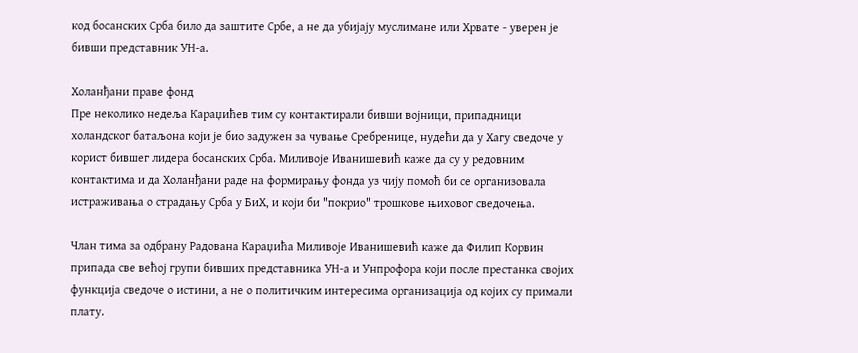код босанских Срба било да заштите Србе, а не да убијају муслимане или Хрвате - уверен је бивши представник УН-а.

Холанђани праве фонд
Пре неколико недеља Караџићев тим су контактирали бивши војници, припадници холандског батаљона који је био задужен за чување Сребренице, нудећи да у Хагу сведоче у корист бившег лидера босанских Срба. Миливоје Иванишевић каже да су у редовним контактима и да Холанђани раде на формирању фонда уз чију помоћ би се организовала истраживања о страдању Срба у БиХ, и који би "покрио" трошкове њиховог сведочења.

Члан тима за одбрану Радована Караџића Миливоје Иванишевић каже да Филип Корвин припада све већој групи бивших представника УН-а и Унпрофора који после престанка својих функција сведоче о истини, а не о политичким интересима организација од којих су примали плату.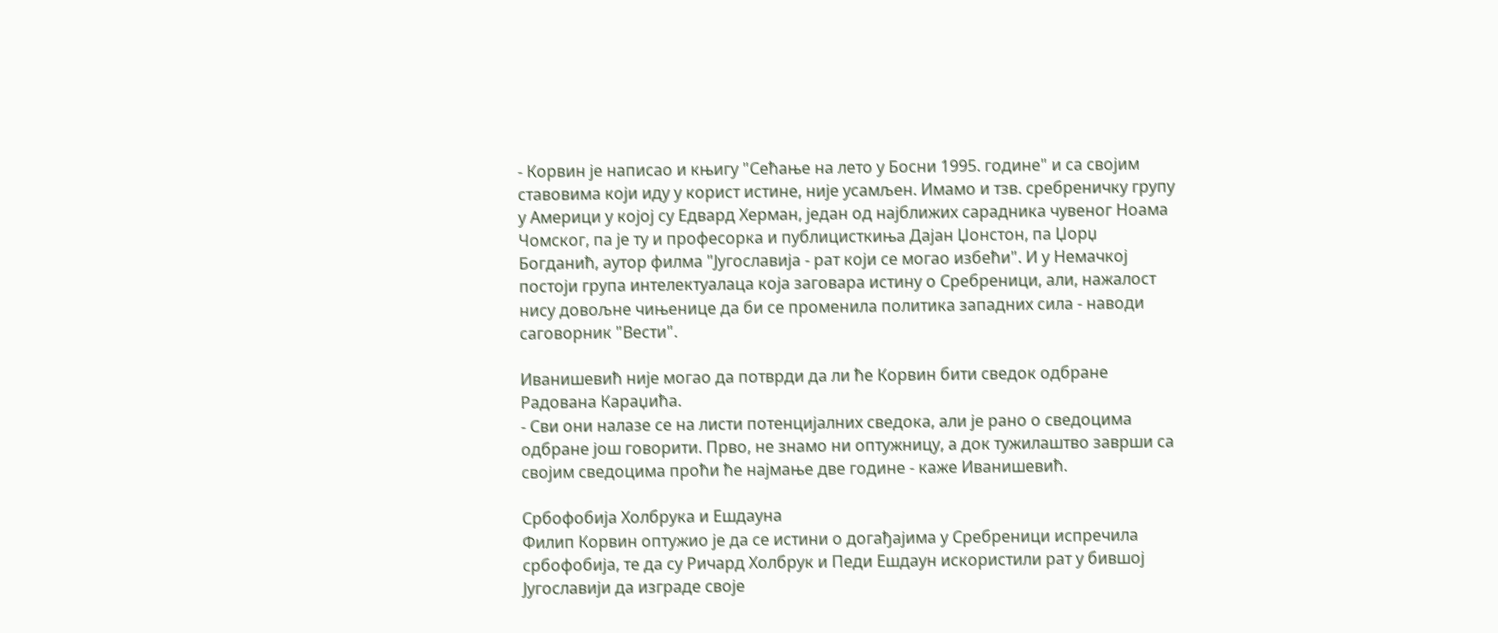- Корвин је написао и књигу "Сећање на лето у Босни 1995. године" и са својим ставовима који иду у корист истине, није усамљен. Имамо и тзв. сребреничку групу у Америци у којој су Едвард Херман, један од најближих сарадника чувеног Ноама Чомског, па је ту и професорка и публицисткиња Дајан Џонстон, па Џорџ Богданић, аутор филма "Југославија - рат који се могао избећи". И у Немачкој постоји група интелектуалаца која заговара истину о Сребреници, али, нажалост нису довољне чињенице да би се променила политика западних сила - наводи саговорник "Вести".

Иванишевић није могао да потврди да ли ће Корвин бити сведок одбране Радована Караџића.
- Сви они налазе се на листи потенцијалних сведока, али је рано о сведоцима одбране још говорити. Прво, не знамо ни оптужницу, а док тужилаштво заврши са својим сведоцима проћи ће најмање две године - каже Иванишевић.

Србофобија Холбрука и Ешдауна
Филип Корвин оптужио је да се истини о догађајима у Сребреници испречила србофобија, те да су Ричард Холбрук и Педи Ешдаун искористили рат у бившој Југославији да изграде своје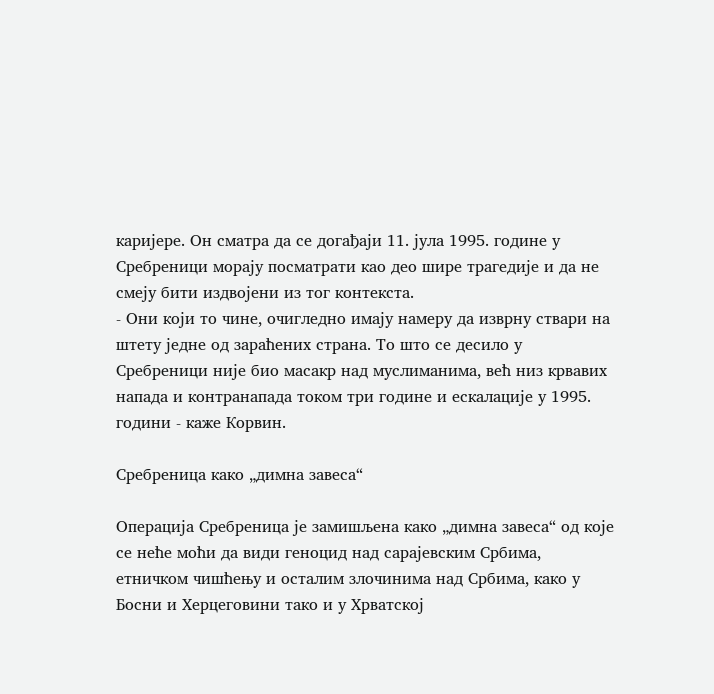каријере. Он сматра да се догађаји 11. јула 1995. године у Сребреници морају посматрати као део шире трагедије и да не смеју бити издвојени из тог контекста.
- Они који то чине, очигледно имају намеру да изврну ствари на штету једне од зараћених страна. То што се десило у Сребреници није био масакр над муслиманима, већ низ крвавих напада и контранапада током три године и ескалације у 1995. години - каже Корвин.

Сребреница како „димна завеса“

Операција Сребреница је замишљена како „димна завеса“ од које се неће моћи да види геноцид над сарајевским Србима, етничком чишћењу и осталим злочинима над Србима, како у Босни и Херцеговини тако и у Хрватској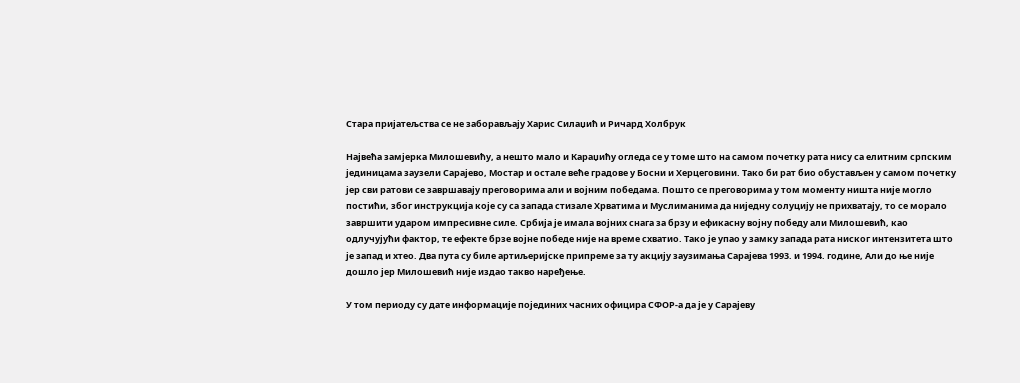Стара пријатељства се не заборављају Харис Силаџић и Ричард Холбрук

Највећа замјерка Милошевићу, а нешто мало и Караџићу огледа се у томе што на самом почетку рата нису са елитним српским јединицама заузели Сарајево, Мостар и остале веће градове у Босни и Херцеговини. Тако би рат био обустављен у самом почетку јер сви ратови се завршавају преговорима али и војним победама. Пошто се преговорима у том моменту ништа није могло постићи, због инструкција које су са запада стизале Хрватима и Муслиманима да ниједну солуцију не прихватају, то се морало завршити ударом импресивне силе. Србија је имала војних снага за брзу и ефикасну војну победу али Милошевић, као одлучујући фактор, те ефекте брзе војне победе није на време схватио. Тако је упао у замку запада рата ниског интензитета што је запад и хтео. Два пута су биле артиљеријске припреме за ту акцију заузимања Сарајева 1993. и 1994. године, Али до ње није дошло јер Милошевић није издао такво наређење.

У том периоду су дате информације појединих часних официра СФОР-а да је у Сарајеву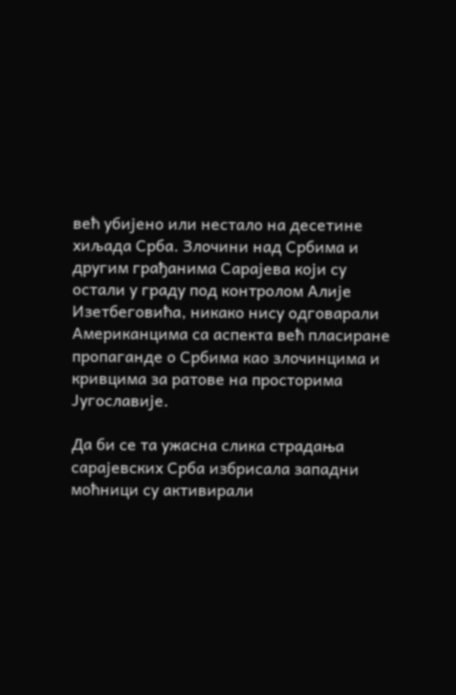већ убијено или нестало на десетине хиљада Срба. Злочини над Србима и другим грађанима Сарајева који су остали у граду под контролом Алије Изетбеговића, никако нису одговарали Американцима са аспекта већ пласиране пропаганде о Србима као злочинцима и кривцима за ратове на просторима Југославије.

Да би се та ужасна слика страдања сарајевских Срба избрисала западни моћници су активирали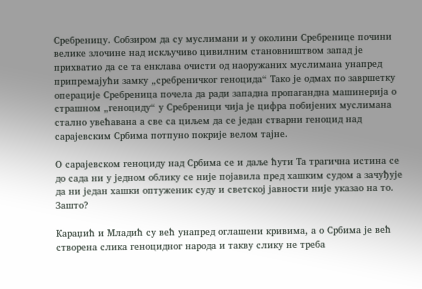Сребреницу. Собзиром да су муслимани и у околини Сребренице почини велике злочине над искључиво цивилним становништвом запад је прихватио да се та енклава очисти од наоружаних муслимана унапред припремајући замку „сребреничког геноцида“ Тако је одмах по завршетку операције Сребреница почела да ради западна пропагандна машинерија о страшном „геноциду“ у Сребреници чија је цифра побијених муслимана стално увећавана а све са циљем да се један стварни геноцид над сарајевским Србима потпуно покрије велом тајне.

О сарајевском геноциду над Србима се и даље ћути Та трагична истина се до сада ни у једном облику се није појавила пред хашким судом а зачуђује да ни један хашки оптуженик суду и светској јавности није указао на то. Зашто?

Караџић и Младић су већ унапред оглашени кривима, а о Србима је већ створена слика геноцидног народа и такву слику не треба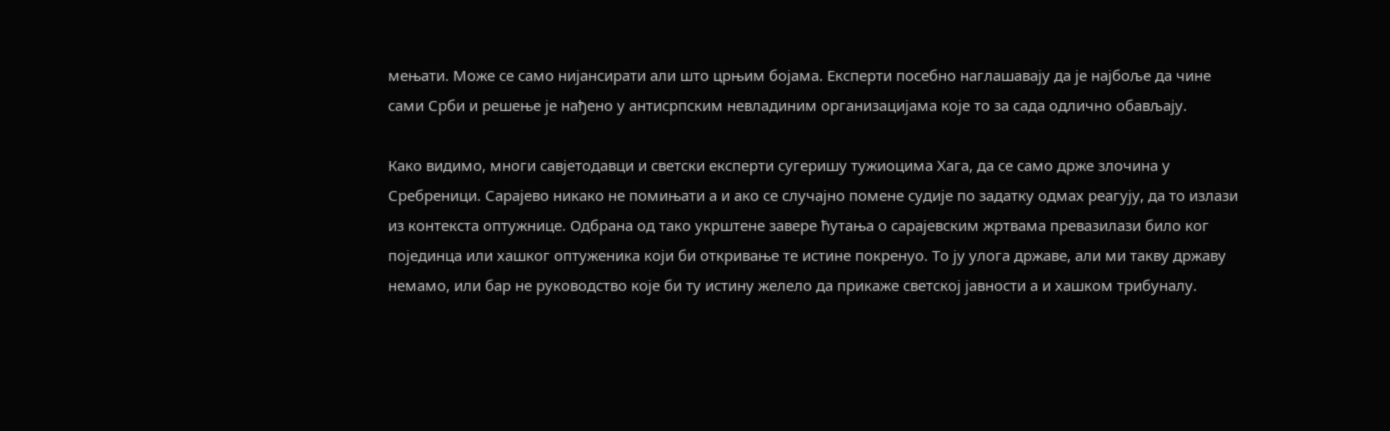мењати. Може се само нијансирати али што црњим бојама. Експерти посебно наглашавају да је најбоље да чине сами Срби и решење је нађено у антисрпским невладиним организацијама које то за сада одлично обављају.

Како видимо, многи савјетодавци и светски експерти сугеришу тужиоцима Хага, да се само држе злочина у Сребреници. Сарајево никако не помињати а и ако се случајно помене судије по задатку одмах реагују, да то излази из контекста оптужнице. Одбрана од тако укрштене завере ћутања о сарајевским жртвама превазилази било ког појединца или хашког оптуженика који би откривање те истине покренуо. То ју улога државе, али ми такву државу немамо, или бар не руководство које би ту истину желело да прикаже светској јавности а и хашком трибуналу.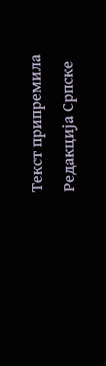Текст припремила
Редакција Српске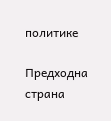политике

Предходна страна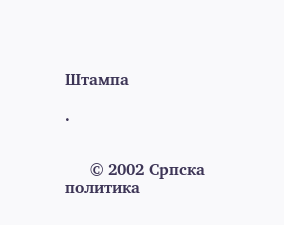Штампа

.


     © 2002 Српска политика